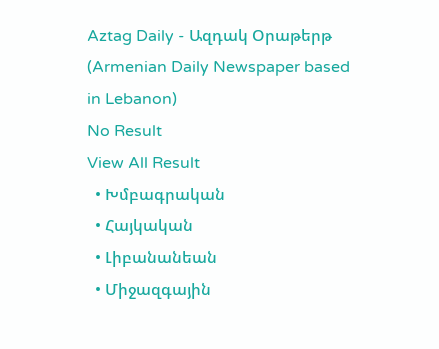Aztag Daily - Ազդակ Օրաթերթ (Armenian Daily Newspaper based in Lebanon)
No Result
View All Result
  • Խմբագրական
  • Հայկական
  • Լիբանանեան
  • Միջազգային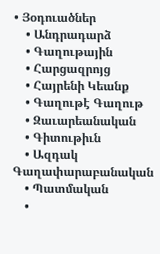• Յօդուածներ
    • Անդրադարձ
    • Գաղութային
    • Հարցազրոյց
    • Հայրենի Կեանք
    • Գաղութէ Գաղութ
    • Զաւարեանական
    • Գիտութիւն
    • Ազդակ Գաղափարաբանական
    • Պատմական
    •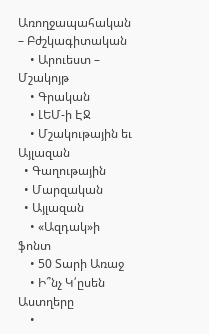Առողջապահական – Բժշկագիտական
    • Արուեստ – Մշակոյթ
    • Գրական
    • ԼԵՄ-ի ԷՋ
    • Մշակութային եւ Այլազան
  • Գաղութային
  • Մարզական
  • Այլազան
    • «Ազդակ»ի ֆոնտ
    • 50 Տարի Առաջ
    • Ի՞նչ Կ՛ըսեն Աստղերը
    •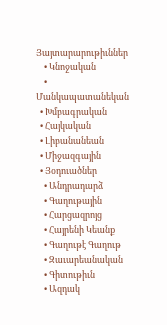Յայտարարութիւններ
    • Կնոջական
    • Մանկապատանեկան
  • Խմբագրական
  • Հայկական
  • Լիբանանեան
  • Միջազգային
  • Յօդուածներ
    • Անդրադարձ
    • Գաղութային
    • Հարցազրոյց
    • Հայրենի Կեանք
    • Գաղութէ Գաղութ
    • Զաւարեանական
    • Գիտութիւն
    • Ազդակ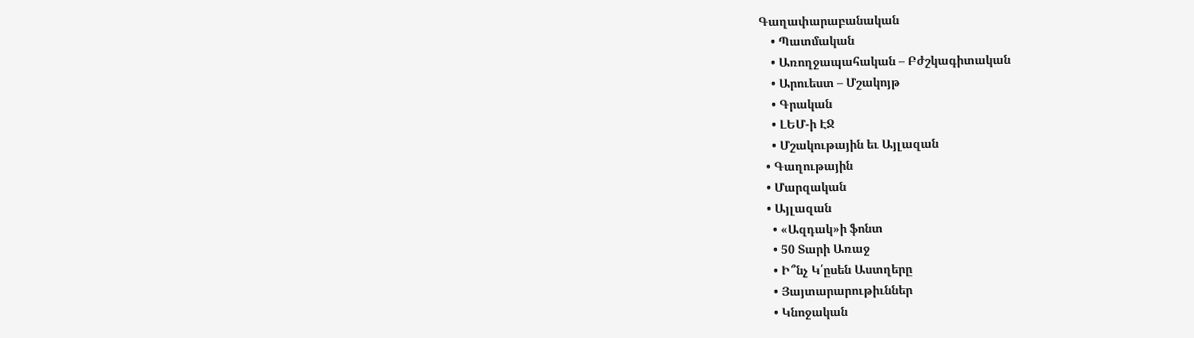Գաղափարաբանական
    • Պատմական
    • Առողջապահական – Բժշկագիտական
    • Արուեստ – Մշակոյթ
    • Գրական
    • ԼԵՄ-ի ԷՋ
    • Մշակութային եւ Այլազան
  • Գաղութային
  • Մարզական
  • Այլազան
    • «Ազդակ»ի ֆոնտ
    • 50 Տարի Առաջ
    • Ի՞նչ Կ՛ըսեն Աստղերը
    • Յայտարարութիւններ
    • Կնոջական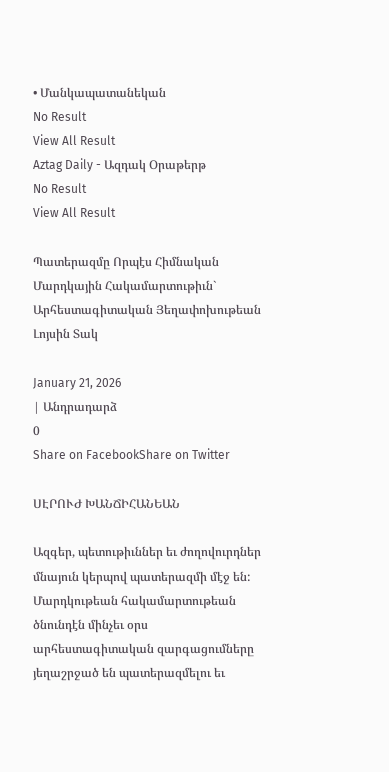• Մանկապատանեկան
No Result
View All Result
Aztag Daily - Ազդակ Օրաթերթ
No Result
View All Result

Պատերազմը Որպէս Հիմնական Մարդկային Հակամարտութիւն` Արհեստագիտական Յեղափոխութեան Լոյսին Տակ

January 21, 2026
| Անդրադարձ
0
Share on FacebookShare on Twitter

ՍԷՐՈՒԺ ԽԱՆՃԻՀԱՆԵԱՆ

Ազգեր, պետութիւններ եւ ժողովուրդներ մնայուն կերպով պատերազմի մէջ են: Մարդկութեան հակամարտութեան ծնունդէն մինչեւ օրս արհեստագիտական զարգացումները յեղաշրջած են պատերազմելու եւ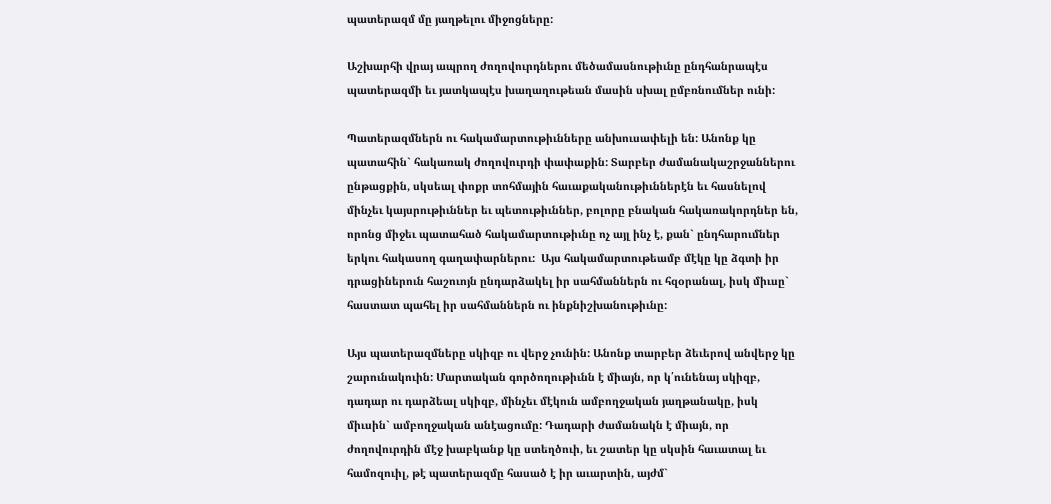պատերազմ մը յաղթելու միջոցները:

Աշխարհի վրայ ապրող ժողովուրդներու մեծամասնութիւնը ընդհանրապէս պատերազմի եւ յատկապէս խաղաղութեան մասին սխալ ըմբռնումներ ունի:

Պատերազմներն ու հակամարտութիւնները անխուսափելի են: Անոնք կը պատահին` հակառակ ժողովուրդի փափաքին: Տարբեր ժամանակաշրջաններու ընթացքին, սկսեալ փոքր տոհմային հաւաքականութիւններէն եւ հասնելով մինչեւ կայսրութիւններ եւ պետութիւններ, բոլորը բնական հակառակորդներ են, որոնց միջեւ պատահած հակամարտութիւնը ոչ այլ ինչ է, քան` ընդհարումներ երկու հակասող գաղափարներու:  Այս հակամարտութեամբ մէկը կը ձգտի իր դրացիներուն հաշուոյն ընդարձակել իր սահմաններն ու հզօրանալ, իսկ միւսը` հաստատ պահել իր սահմաններն ու ինքնիշխանութիւնը:

Այս պատերազմները սկիզբ ու վերջ չունին: Անոնք տարբեր ձեւերով անվերջ կը շարունակուին: Մարտական գործողութիւնն է միայն, որ կ՛ունենայ սկիզբ, դադար ու դարձեալ սկիզբ, մինչեւ մէկուն ամբողջական յաղթանակը, իսկ միւսին` ամբողջական անէացումը: Դադարի ժամանակն է միայն, որ ժողովուրդին մէջ խաբկանք կը ստեղծուի, եւ շատեր կը սկսին հաւատալ եւ համոզուիլ, թէ պատերազմը հասած է իր աւարտին, այժմ`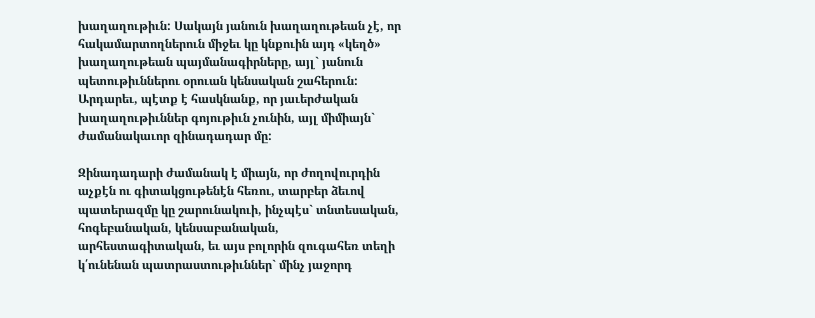խաղաղութիւն: Սակայն յանուն խաղաղութեան չէ, որ հակամարտողներուն միջեւ կը կնքուին այդ «կեղծ» խաղաղութեան պայմանագիրները, այլ` յանուն պետութիւններու օրուան կենսական շահերուն: Արդարեւ, պէտք է հասկնանք, որ յաւերժական խաղաղութիւններ գոյութիւն չունին, այլ միմիայն` ժամանակաւոր զինադադար մը:

Զինադադարի ժամանակ է միայն, որ ժողովուրդին աչքէն ու գիտակցութենէն հեռու, տարբեր ձեւով պատերազմը կը շարունակուի, ինչպէս` տնտեսական, հոգեբանական, կենսաբանական, արհեստագիտական, եւ այս բոլորին զուգահեռ տեղի կ՛ունենան պատրաստութիւններ` մինչ յաջորդ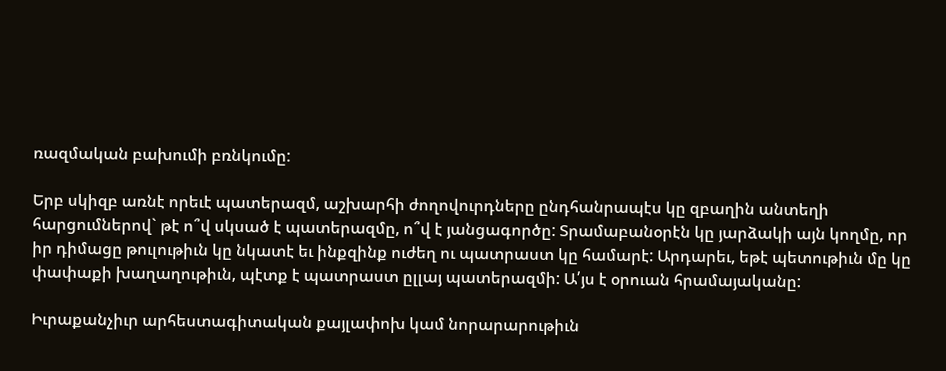ռազմական բախումի բռնկումը:

Երբ սկիզբ առնէ որեւէ պատերազմ, աշխարհի ժողովուրդները ընդհանրապէս կը զբաղին անտեղի հարցումներով` թէ ո՞վ սկսած է պատերազմը, ո՞վ է յանցագործը: Տրամաբանօրէն կը յարձակի այն կողմը, որ իր դիմացը թուլութիւն կը նկատէ եւ ինքզինք ուժեղ ու պատրաստ կը համարէ: Արդարեւ, եթէ պետութիւն մը կը փափաքի խաղաղութիւն, պէտք է պատրաստ ըլլայ պատերազմի: Ա՛յս է օրուան հրամայականը:

Իւրաքանչիւր արհեստագիտական քայլափոխ կամ նորարարութիւն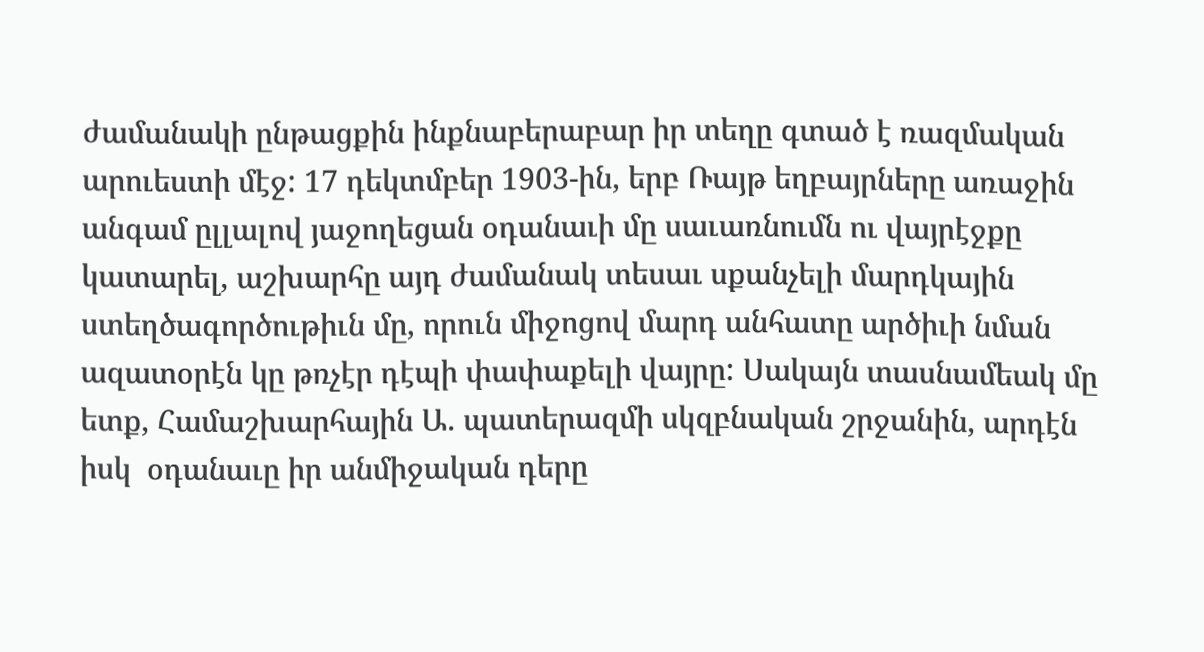ժամանակի ընթացքին ինքնաբերաբար իր տեղը գտած է ռազմական արուեստի մէջ: 17 դեկտմբեր 1903-ին, երբ Ռայթ եղբայրները առաջին անգամ ըլլալով յաջողեցան օդանաւի մը սաւառնումն ու վայրէջքը կատարել, աշխարհը այդ ժամանակ տեսաւ սքանչելի մարդկային ստեղծագործութիւն մը, որուն միջոցով մարդ անհատը արծիւի նման ազատօրէն կը թռչէր դէպի փափաքելի վայրը: Սակայն տասնամեակ մը ետք, Համաշխարհային Ա. պատերազմի սկզբնական շրջանին, արդէն իսկ  օդանաւը իր անմիջական դերը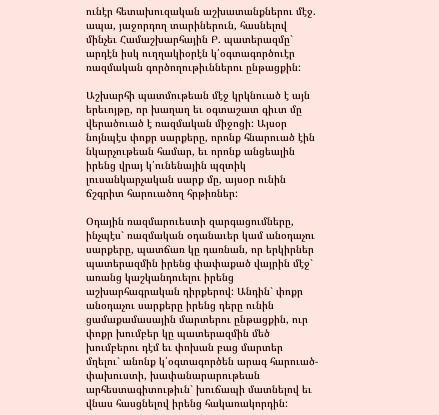ունէր հետախուզական աշխատանքներու մէջ. ապա, յաջորդող տարիներուն, հասնելով մինչեւ Համաշխարհային Բ. պատերազմը` արդէն իսկ ուղղակիօրէն կ՛օգտագործուէր ռազմական գործողութիւններու ընթացքին:

Աշխարհի պատմութեան մէջ կրկնուած է այն երեւոյթը, որ խաղաղ եւ օգտաշատ գիւտ մը վերածուած է ռազմական միջոցի: Այսօր նոյնպէս փոքր սարքերը, որոնք հնարուած էին նկարչութեան համար, եւ որոնք անցեալին իրենց վրայ կ՛ունենային պզտիկ լուսանկարչական սարք մը, այսօր ունին ճշգրիտ հարուածող հրթիռներ:

Օդային ռազմարուեստի զարգացումները, ինչպէս` ռազմական օդանաւեր կամ անօդաչու սարքերը, պատճառ կը դառնան, որ երկիրներ պատերազմին իրենց փափաքած վայրին մէջ` առանց կաշկանդուելու իրենց աշխարհագրական դիրքերով: Անդին` փոքր անօդաչու սարքերը իրենց դերը ունին ցամաքամասային մարտերու ընթացքին, ուր փոքր խումբեր կը պատերազմին մեծ խումբերու դէմ եւ փոխան բաց մարտեր մղելու` անոնք կ՛օգտագործեն արագ հարուած-փախուստի, խափանարարութեան արհեստագիտութիւն` խուճապի մատնելով եւ վնաս հասցնելով իրենց հակառակորդին: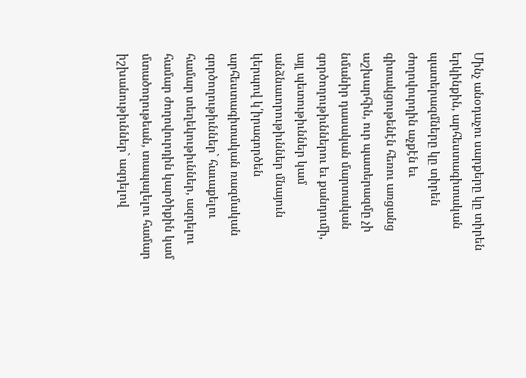Մինչ անօդաչու սարքերը կը տիրեն երկինքին, արհեստագիտական պատերազմները կը տիրեն ժողովուրդին աչքէն եւ գիտակցութենէն հեռու առցանց աշխարհին, ուր պատերազմը չի նմանիր դասական մարտական գործողութիւններու եւ քանդումի, այլ պետութիւններ կամ անձնաւորութիւններ մնայուն կերպով կ՛իրագործեն արհեստագիտական ռազմական գործողութիւններ` հաւաքելու համար տեղեկութիւններ, ազդելու համար ժողովուրդին կարծիքին կամ մտածողութեան, տապալելու համար իշխանութիւններ` ազդելով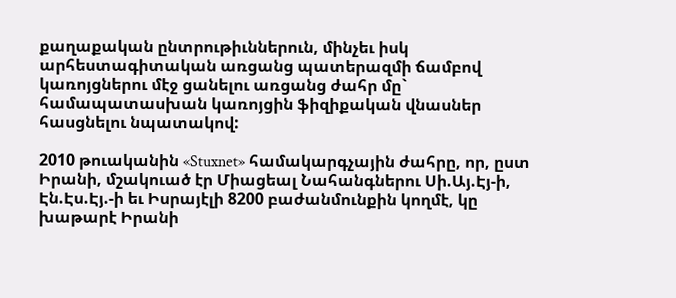քաղաքական ընտրութիւններուն, մինչեւ իսկ արհեստագիտական առցանց պատերազմի ճամբով կառոյցներու մէջ ցանելու առցանց ժահր մը` համապատասխան կառոյցին ֆիզիքական վնասներ հասցնելու նպատակով:

2010 թուականին «Stuxnet» համակարգչային ժահրը, որ, ըստ Իրանի, մշակուած էր Միացեալ Նահանգներու Սի.Այ.Էյ-ի, Էն.Էս.Էյ.-ի եւ Իսրայէլի 8200 բաժանմունքին կողմէ, կը խաթարէ Իրանի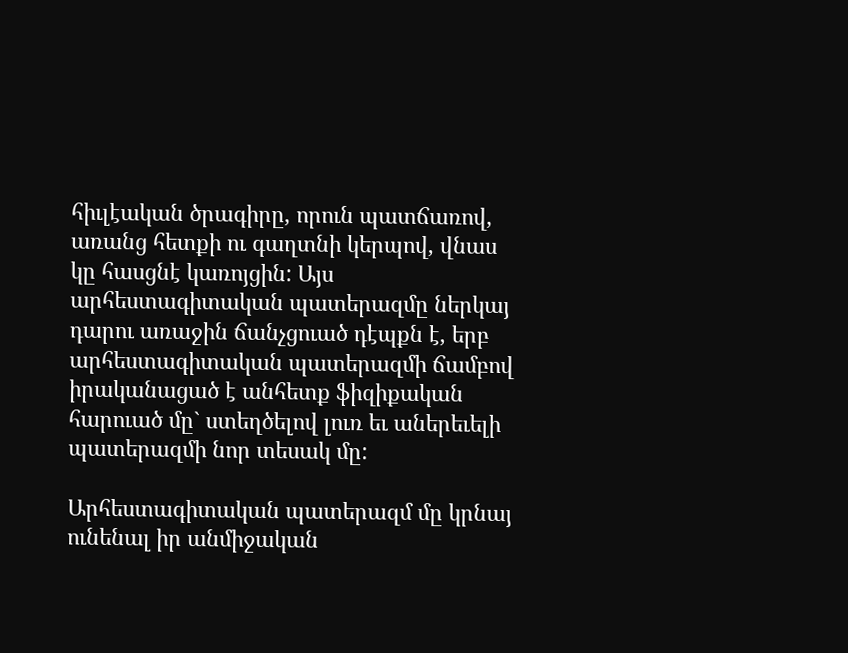հիւլէական ծրագիրը, որուն պատճառով, առանց հետքի ու գաղտնի կերպով, վնաս կը հասցնէ կառոյցին: Այս արհեստագիտական պատերազմը ներկայ դարու առաջին ճանչցուած դէպքն է, երբ արհեստագիտական պատերազմի ճամբով իրականացած է անհետք ֆիզիքական հարուած մը` ստեղծելով լուռ եւ աներեւելի պատերազմի նոր տեսակ մը:

Արհեստագիտական պատերազմ մը կրնայ ունենալ իր անմիջական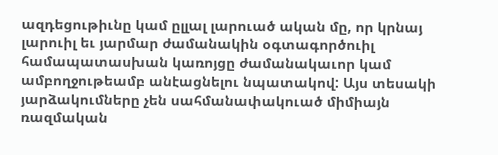ազդեցութիւնը կամ ըլլալ լարուած ական մը, որ կրնայ լարուիլ եւ յարմար ժամանակին օգտագործուիլ համապատասխան կառոյցը ժամանակաւոր կամ ամբողջութեամբ անէացնելու նպատակով: Այս տեսակի յարձակումները չեն սահմանափակուած միմիայն ռազմական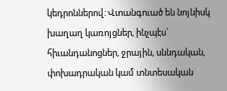կեդրոններով: Վտանգուած են նոյնիսկ խաղաղ կառոյցներ, ինչպէս` հիւանդանոցներ, ջրային, սննդական, փոխադրական կամ տնտեսական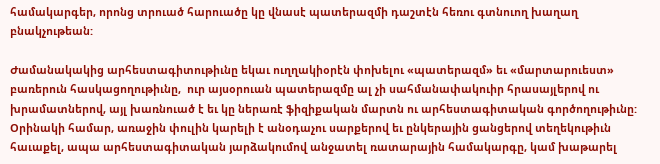համակարգեր, որոնց տրուած հարուածը կը վնասէ պատերազմի դաշտէն հեռու գտնուող խաղաղ բնակչութեան:

Ժամանակակից արհեստագիտութիւնը եկաւ ուղղակիօրէն փոխելու «պատերազմ» եւ «մարտարուեստ» բառերուն հասկացողութիւնը,  ուր այսօրուան պատերազմը ալ չի սահմանափակուիր հրասայլերով ու խրամատներով, այլ խառնուած է եւ կը ներառէ ֆիզիքական մարտն ու արհեստագիտական գործողութիւնը: Օրինակի համար, առաջին փուլին կարելի է անօդաչու սարքերով եւ ընկերային ցանցերով տեղեկութիւն հաւաքել, ապա արհեստագիտական յարձակումով անջատել ռատարային համակարգը, կամ խաթարել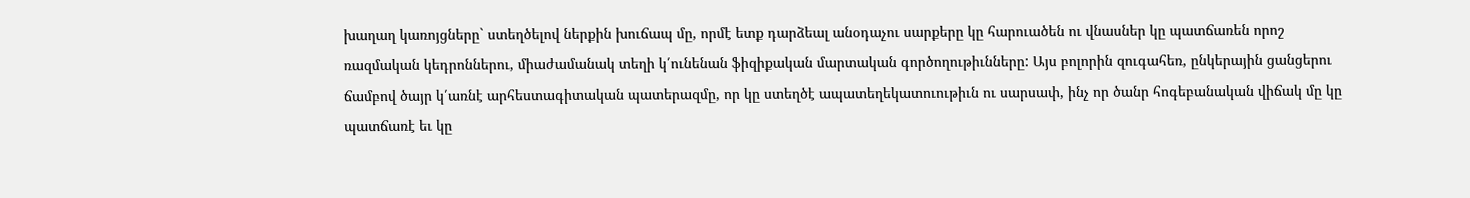խաղաղ կառոյցները` ստեղծելով ներքին խուճապ մը, որմէ ետք դարձեալ անօդաչու սարքերը կը հարուածեն ու վնասներ կը պատճառեն որոշ ռազմական կեդրոններու, միաժամանակ տեղի կ՛ունենան ֆիզիքական մարտական գործողութիւնները: Այս բոլորին զուգահեռ, ընկերային ցանցերու ճամբով ծայր կ՛առնէ արհեստագիտական պատերազմը, որ կը ստեղծէ ապատեղեկատուութիւն ու սարսափ, ինչ որ ծանր հոգեբանական վիճակ մը կը պատճառէ եւ կը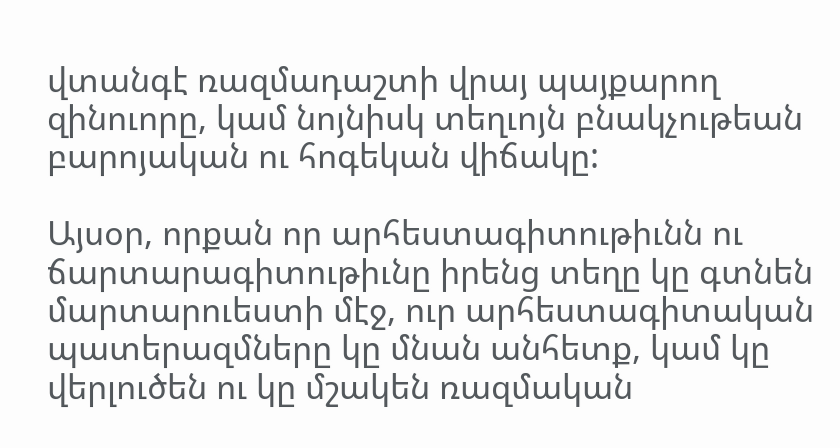վտանգէ ռազմադաշտի վրայ պայքարող զինուորը, կամ նոյնիսկ տեղւոյն բնակչութեան բարոյական ու հոգեկան վիճակը:

Այսօր, որքան որ արհեստագիտութիւնն ու ճարտարագիտութիւնը իրենց տեղը կը գտնեն մարտարուեստի մէջ, ուր արհեստագիտական պատերազմները կը մնան անհետք, կամ կը վերլուծեն ու կը մշակեն ռազմական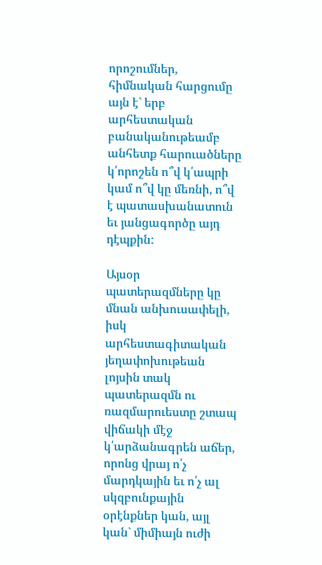որոշումներ, հիմնական հարցումը այն է` երբ արհեստական բանականութեամբ անհետք հարուածները կ՛որոշեն ո՞վ կ՛ապրի կամ ո՞վ կը մեռնի, ո՞վ է պատասխանատուն եւ յանցագործը այդ դէպքին:

Այսօր պատերազմները կը մնան անխուսափելի, իսկ արհեստագիտական յեղափոխութեան լոյսին տակ պատերազմն ու ռազմարուեստը շտապ վիճակի մէջ կ՛արձանագրեն աճեր, որոնց վրայ ո՛չ մարդկային եւ ո՛չ ալ սկզբունքային օրէնքներ կան, այլ կան` միմիայն ուժի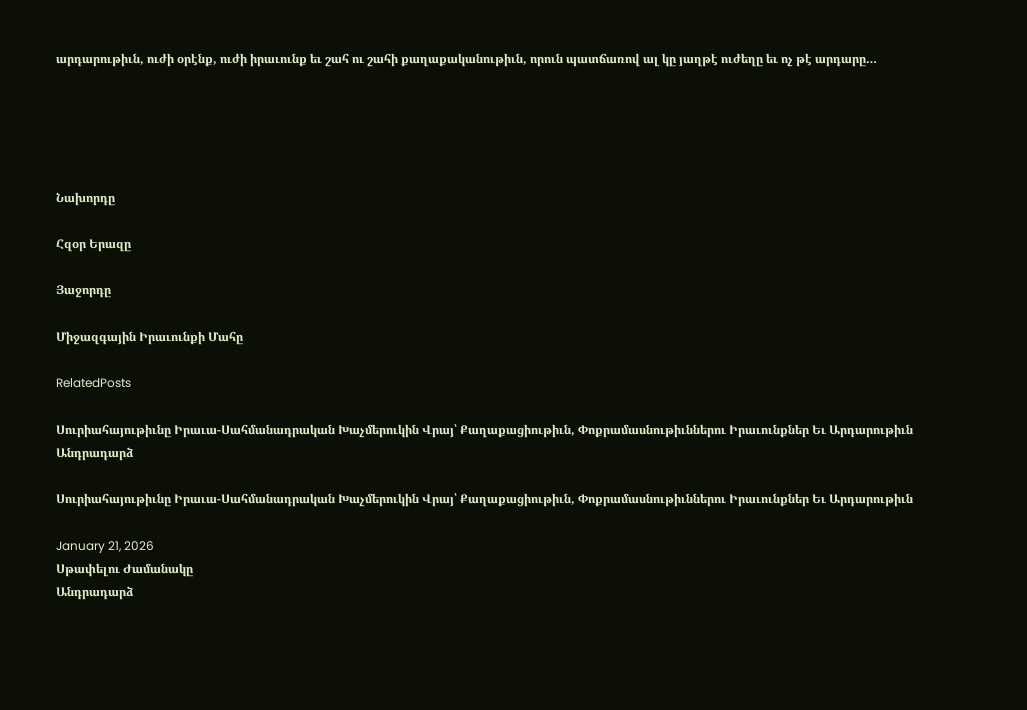արդարութիւն, ուժի օրէնք, ուժի իրաւունք եւ շահ ու շահի քաղաքականութիւն, որուն պատճառով ալ կը յաղթէ ուժեղը եւ ոչ թէ արդարը…





Նախորդը

Հզօր Երազը

Յաջորդը

Միջազգային Իրաւունքի Մահը

RelatedPosts

Սուրիահայութիւնը Իրաւա-Սահմանադրական Խաչմերուկին Վրայ՝ Քաղաքացիութիւն, Փոքրամասնութիւններու Իրաւունքներ Եւ Արդարութիւն
Անդրադարձ

Սուրիահայութիւնը Իրաւա-Սահմանադրական Խաչմերուկին Վրայ՝ Քաղաքացիութիւն, Փոքրամասնութիւններու Իրաւունքներ Եւ Արդարութիւն

January 21, 2026
Սթափելու Ժամանակը
Անդրադարձ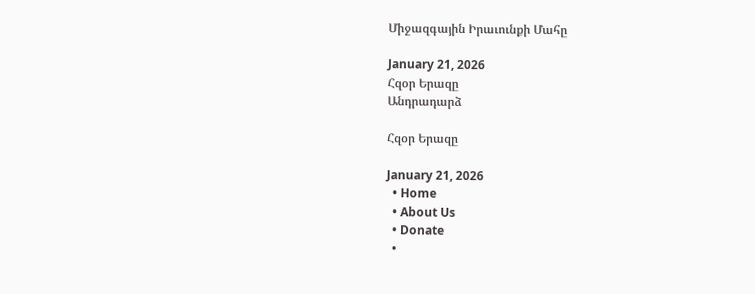Միջազգային Իրաւունքի Մահը

January 21, 2026
Հզօր Երազը
Անդրադարձ

Հզօր Երազը

January 21, 2026
  • Home
  • About Us
  • Donate
  •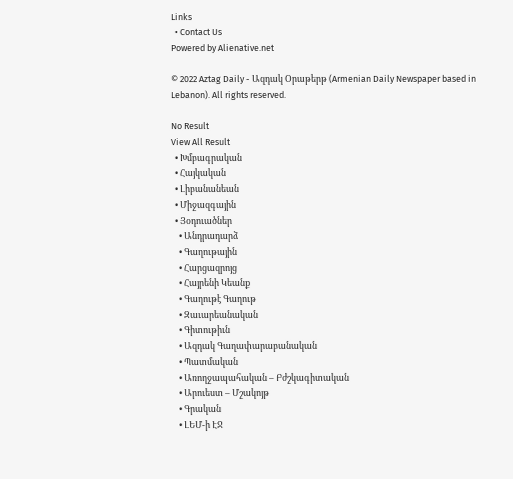Links
  • Contact Us
Powered by Alienative.net

© 2022 Aztag Daily - Ազդակ Օրաթերթ (Armenian Daily Newspaper based in Lebanon). All rights reserved.

No Result
View All Result
  • Խմբագրական
  • Հայկական
  • Լիբանանեան
  • Միջազգային
  • Յօդուածներ
    • Անդրադարձ
    • Գաղութային
    • Հարցազրոյց
    • Հայրենի Կեանք
    • Գաղութէ Գաղութ
    • Զաւարեանական
    • Գիտութիւն
    • Ազդակ Գաղափարաբանական
    • Պատմական
    • Առողջապահական – Բժշկագիտական
    • Արուեստ – Մշակոյթ
    • Գրական
    • ԼԵՄ-ի ԷՋ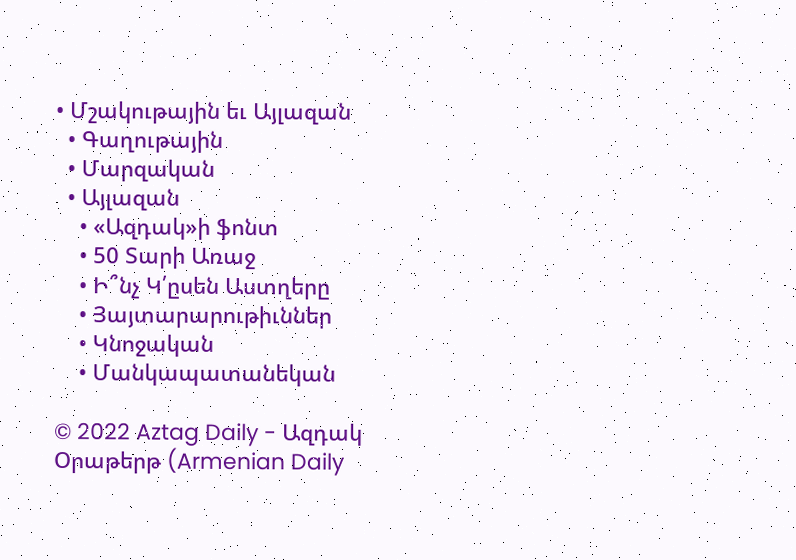• Մշակութային եւ Այլազան
  • Գաղութային
  • Մարզական
  • Այլազան
    • «Ազդակ»ի ֆոնտ
    • 50 Տարի Առաջ
    • Ի՞նչ Կ՛ըսեն Աստղերը
    • Յայտարարութիւններ
    • Կնոջական
    • Մանկապատանեկան

© 2022 Aztag Daily - Ազդակ Օրաթերթ (Armenian Daily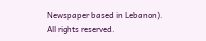Newspaper based in Lebanon). All rights reserved.